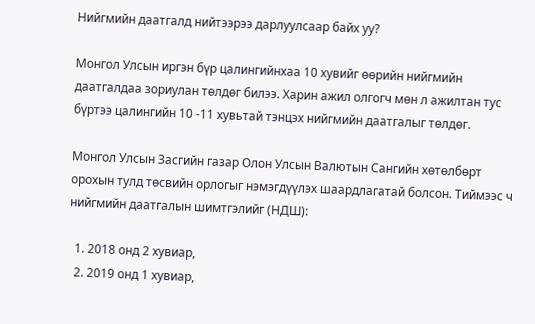Нийгмийн даатгалд нийтээрээ дарлуулсаар байх уу?

Монгол Улсын иргэн бүр цалингийнхаа 10 хувийг өөрийн нийгмийн даатгалдаа зориулан төлдөг билээ. Харин ажил олгогч мөн л ажилтан тус бүртээ цалингийн 10 -11 хувьтай тэнцэх нийгмийн даатгалыг төлдөг.

Монгол Улсын Засгийн газар Олон Улсын Валютын Сангийн хөтөлбөрт орохын тулд төсвийн орлогыг нэмэгдүүлэх шаардлагатай болсон. Тиймээс ч нийгмийн даатгалын шимтгэлийг (НДШ):

  1. 2018 онд 2 хувиар,
  2. 2019 онд 1 хувиар,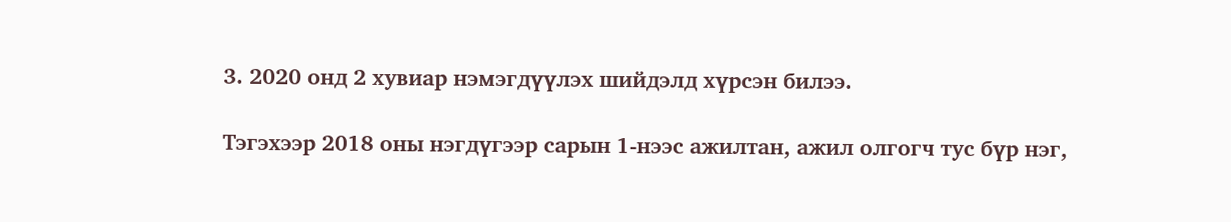3. 2020 онд 2 хувиар нэмэгдүүлэх шийдэлд хүрсэн билээ.

Тэгэхээр 2018 оны нэгдүгээр сарын 1-нээс ажилтан, ажил олгогч тус бүр нэг,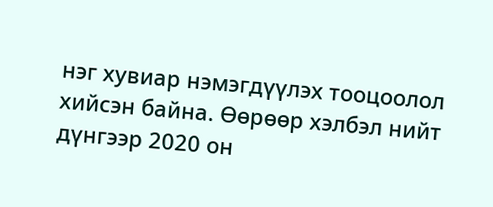нэг хувиар нэмэгдүүлэх тооцоолол хийсэн байна. Өөрөөр хэлбэл нийт дүнгээр 2020 он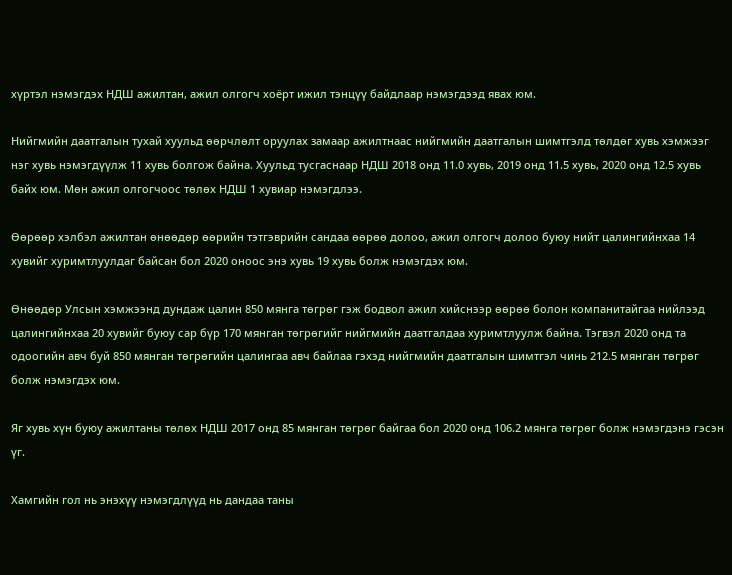хүртэл нэмэгдэх НДШ ажилтан, ажил олгогч хоёрт ижил тэнцүү байдлаар нэмэгдээд явах юм.

Нийгмийн даатгалын тухай хуульд өөрчлөлт оруулах замаар ажилтнаас нийгмийн даатгалын шимтгэлд төлдөг хувь хэмжээг нэг хувь нэмэгдүүлж 11 хувь болгож байна. Хуульд тусгаснаар НДШ 2018 онд 11.0 хувь, 2019 онд 11.5 хувь, 2020 онд 12.5 хувь байх юм. Мөн ажил олгогчоос төлөх НДШ 1 хувиар нэмэгдлээ.

Өөрөөр хэлбэл ажилтан өнөөдөр өөрийн тэтгэврийн сандаа өөрөө долоо, ажил олгогч долоо буюу нийт цалингийнхаа 14 хувийг хуримтлуулдаг байсан бол 2020 оноос энэ хувь 19 хувь болж нэмэгдэх юм.

Өнөөдөр Улсын хэмжээнд дундаж цалин 850 мянга төгрөг гэж бодвол ажил хийснээр өөрөө болон компанитайгаа нийлээд цалингийнхаа 20 хувийг буюу сар бүр 170 мянган төгрөгийг нийгмийн даатгалдаа хуримтлуулж байна. Тэгвэл 2020 онд та одоогийн авч буй 850 мянган төгрөгийн цалингаа авч байлаа гэхэд нийгмийн даатгалын шимтгэл чинь 212.5 мянган төгрөг болж нэмэгдэх юм.

Яг хувь хүн буюу ажилтаны төлөх НДШ 2017 онд 85 мянган төгрөг байгаа бол 2020 онд 106.2 мянга төгрөг болж нэмэгдэнэ гэсэн үг.

Хамгийн гол нь энэхүү нэмэгдлүүд нь дандаа таны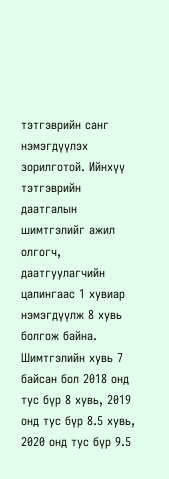тэтгэврийн санг нэмэгдүүлэх зорилготой. Ийнхүү тэтгэврийн даатгалын шимтгэлийг ажил олгогч, даатгуулагчийн цалингаас 1 хувиар нэмэгдүүлж 8 хувь болгож байна. Шимтгэлийн хувь 7 байсан бол 2018 онд тус бүр 8 хувь, 2019 онд тус бүр 8.5 хувь, 2020 онд тус бүр 9.5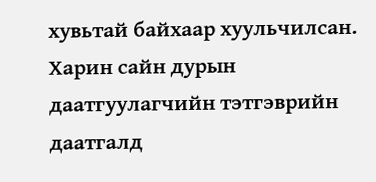хувьтай байхаар хуульчилсан. Харин сайн дурын даатгуулагчийн тэтгэврийн даатгалд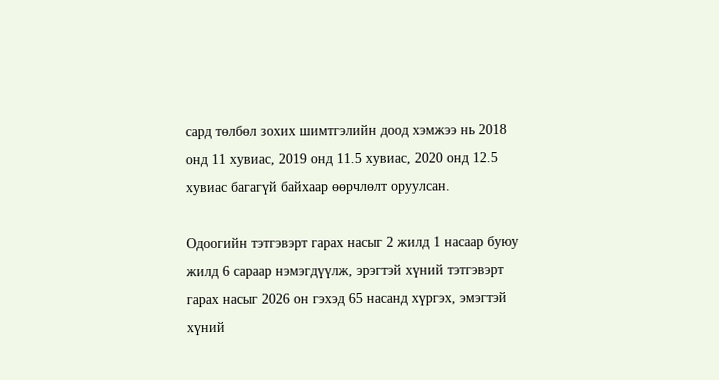сард төлбөл зохих шимтгэлийн доод хэмжээ нь 2018 онд 11 хувиас, 2019 онд 11.5 хувиас, 2020 онд 12.5 хувиас багагүй байхаар өөрчлөлт оруулсан.

Одоогийн тэтгэвэрт гарах насыг 2 жилд 1 насаар буюу жилд 6 сараар нэмэгдүүлж, эрэгтэй хүний тэтгэвэрт гарах насыг 2026 он гэхэд 65 насанд хүргэх, эмэгтэй хүний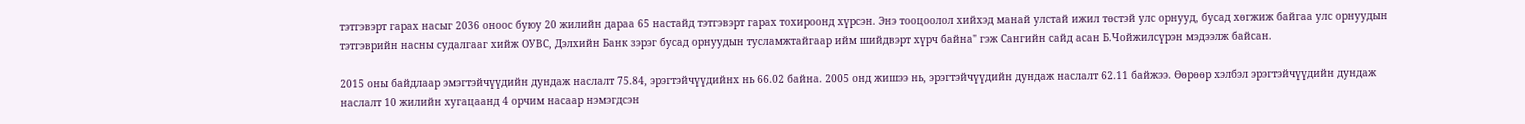тэтгэвэрт гарах насыг 2036 оноос буюу 20 жилийн дараа 65 настайд тэтгэвэрт гарах тохироонд хүрсэн. Энэ тооцоолол хийхэд манай улстай ижил төстэй улс орнууд, бусад хөгжиж байгаа улс орнуудын тэтгэврийн насны судалгааг хийж ОУВС, Дэлхийн Банк зэрэг бусад орнуудын тусламжтайгаар ийм шийдвэрт хүрч байна" гэж Сангийн сайд асан Б.Чойжилсүрэн мэдээлж байсан.

2015 оны байдлаар эмэгтэйчүүдийн дундаж наслалт 75.84, эрэгтэйчүүдийнх нь 66.02 байна. 2005 онд жишээ нь, эрэгтэйчүүдийн дундаж наслалт 62.11 байжээ. Өөрөөр хэлбэл эрэгтэйчүүдийн дундаж наслалт 10 жилийн хугацаанд 4 орчим насаар нэмэгдсэн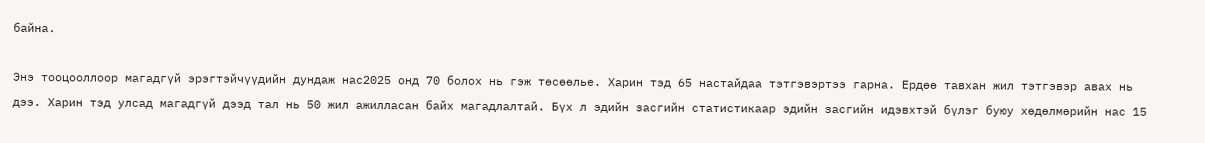байна.

Энэ тооцооллоор магадгүй эрэгтэйчүүдийн дундаж нас2025 онд 70 болох нь гэж төсөөлье. Харин тэд 65 настайдаа тэтгэвэртээ гарна. Ердөө тавхан жил тэтгэвэр авах нь дээ. Харин тэд улсад магадгүй дээд тал нь 50 жил ажилласан байх магадлалтай. Бүх л эдийн засгийн статистикаар эдийн засгийн идэвхтэй бүлэг буюу хөдөлмөрийн нас 15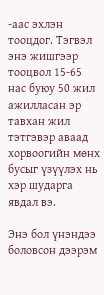-аас эхлэн тооцдог. Тэгвэл энэ жишгээр тооцвол 15-65 нас буюу 50 жил ажилласан эр тавхан жил тэтгэвэр аваад хорвоогийн мөнх бусыг үзүүлэх нь хэр шударга явдал вэ.

Энэ бол үнэндээ боловсон дээрэм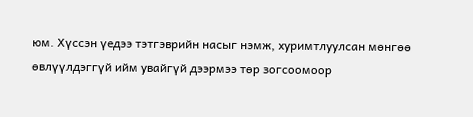юм. Хүссэн үедээ тэтгэврийн насыг нэмж, хуримтлуулсан мөнгөө өвлүүлдэггүй ийм увайгүй дээрмээ төр зогсоомоор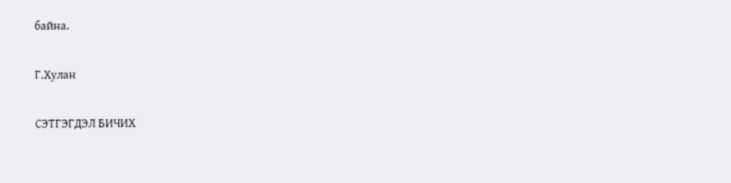байна.

Г.Хулан

СЭТГЭГДЭЛ БИЧИХ